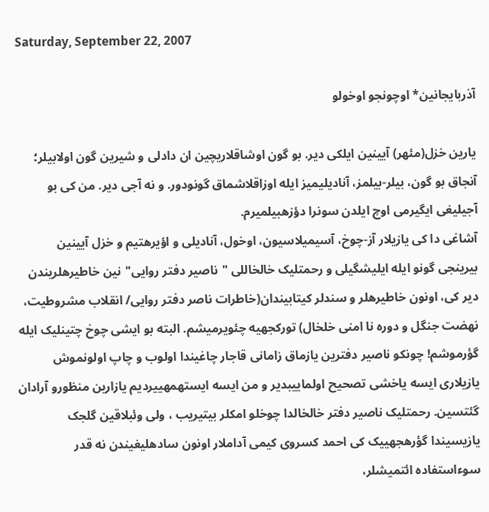Saturday, September 22, 2007

آذربایجانین* اوچونجو اوخولو

یارین خزل(مئهر) آیینین ایلکی دیر. بو گون اوشاقلاریچین ان دادلی و شیرین گون اولابیلر؛ آنجاق بو گون، بیلر-بیلمز، آنادیلیمیز ایله اوزاقلاشماق گونودور. و نه آجی دیر. من کی بو آجیلیغی ایگیرمی اوچ ایلدن سونرا دؤزهبیلمیرم.
آشاغی دا کی یازیلار آز-چوخ، آسیمیلاسیون، اوخول، آنادیلی و اؤیرهتیم و خزل آیینین بیرینجی گونو ایله ایلیشگیلی و رحمتلیک خالخاللی "ناصیر دفتر روایی"نین خاطیرهلریندن دیر کی، اونون خاطیرهلر و سندلر کیتابیندان(خاطرات ناصر دفتر روایی/ انقلاب مشروطیت، نهضت جنگل و دوره نا امنی خلخال) تورکجهیه چئویرمیشم. البته بو ایشی چوخ چتینلیک ایله گؤرموشم! چونکو ناصیر دفترین یازماق زامانی قاجار چاغیندا اولوب و چاپ اولونموش یازیلاری ایسه یاخشی تصحیح اولماییبدیر و من ایسه ایستهمهییردیم یازارین منظورو آرادان گئتسین. رحمتلیک ناصیر دفتر خالخالدا چوخلو امکلر بیتیریب ، ولی وئبلاقین گلجک یازیسیندا گؤرهجهییک کی احمد کسروی کیمی آداملار اونون سادهلیغیندن نه قدر سوءاستفاده ائتمیشلر،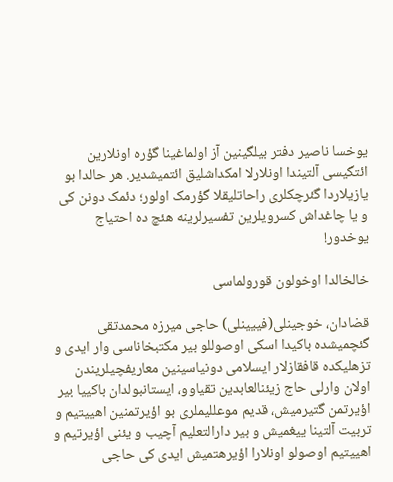یوخسا ناصیر دفتر بیلگینین آز اولماغینا گؤره اونلارین ائتگیسی آلتیندا اونلارلا امکداشلیق ائتمیشدیر. هر حالدا بو یازیلاردا گئرچکلری راحاتلیقلا گؤرمک اولور؛ دئمک دونن کی و یا چاغداش کسرویلرین تفسیرلرینه هئچ ده احتیاج یوخدور!

خالخالدا اوخولون قورولماسی

قضادان، خوجینلی(فییینلی) حاجی میرزه محمدتقی گئچمیشده باکیدا اسکی اوصوللو بیر مکتبخاناسی وار ایدی و تزهلیکده قافقازلار ایسلامی دونیاسینین معاریفچیلریندن اولان وارلی حاج زیئنالعابدین تقیاوو، ایستانبولدان باکییا بیر اؤیرتمن گتیرمیش، قدیم موعللیملری بو اؤیرتمنین اهییتیم و تربیت آلتینا ییغمیش و بیر دارالتعلیم آچیب و یئنی اؤیرتیم و اهییتیم اوصولو اونلارا اؤیرهتمیش ایدی کی حاجی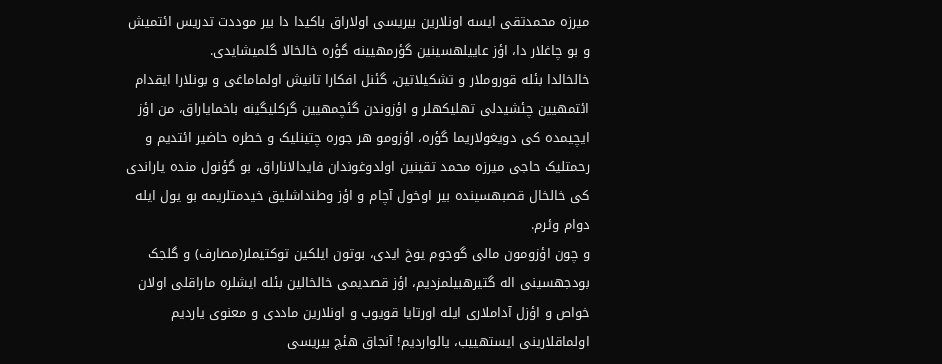میرزه محمدتقی ایسه اونلارین بیریسی اولاراق باکیدا دا بیر موددت تدریس ائتمیش و بو چاغلار دا، اؤز عاییلهسینین گؤرمهیینه گؤره خالخالا گلمیشایدی.
خالخالدا بئله قوروملار و تشکیلاتین، گئنل افکارا تانیش اولماماغی و بونلارا ایقدام ائتمهیین چئشیدلی تهلیکهلر و اؤزوندن گئچمهیین گرکلیگینه باخمایاراق، من اؤز ایچیمده کی دویغولاریما گؤره، اؤزومو هر جوره چتینلیک و خطره حاضیر ائتدیم و رحمتلیک حاجی میرزه محمد تقینین اولدوغوندان فایدالاناراق، بو گؤنول منده یاراندی کی خالخال قصبهسینده بیر اوخول آچام و اؤز وطنداشلیق خیدمتلریمه بو یول ایله دوام وئرم.
و چون اؤزومون مالی گوجوم یوخ ایدی، بوتون ایلکین توکتیملر(مصارف) و گلجک بودجهسینی اله گتیرهبیلمزدیم، اؤز قصدیمی خالخالین بئله ایشلره ماراقلی اولان خواص و اؤزل آداملاری ایله اورتایا قویوب و اونلارین ماددی و معنوی یاردیم اولماقلارینی ایستهییب، یالواردیم! آنجاق هئچ بیریسی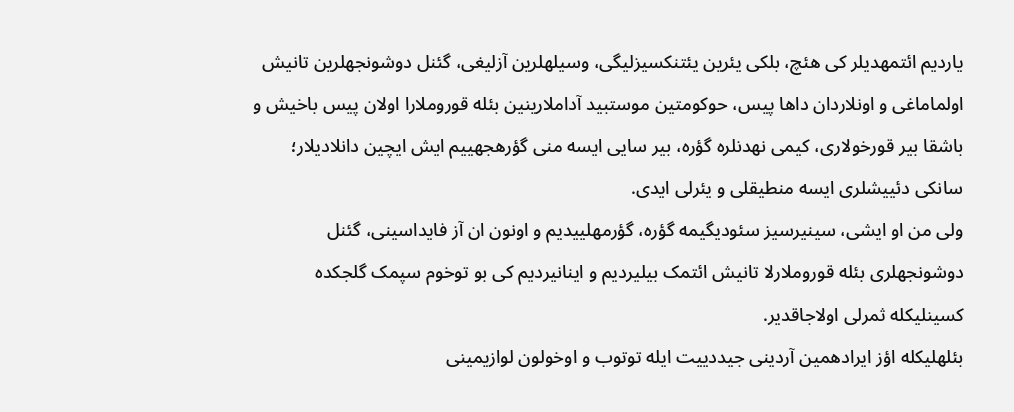یاردیم ائتمهدیلر کی هئچ، بلکی یئرین یئتنکسیزلیگی، وسیلهلرین آزلیغی، گئنل دوشونجهلرین تانیش اولماماغی و اونلاردان داها پیس، حوکومتین موستبید آداملارینین بئله قوروملارا اولان پیس باخیش و باشقا بیر قورخولاری، کیمی نهدنلره گؤره، بیر سایی ایسه منی گؤرهجهییم ایش ایچین دانلادیلار؛ سانکی دئییشلری ایسه منطیقلی و یئرلی ایدی.
ولی من او ایشی، سینیرسیز سئودیگیمه گؤره، گؤرمهلییدیم و اونون ان آز فایداسینی، گئنل دوشونجهلری بئله قوروملارلا تانیش ائتمک بیلیردیم و اینانیردیم کی بو توخوم سپمک گلجکده کسینلیکله ثمرلی اولاجاقدیر.
بئلهلیکله اؤز ایرادهمین آردینی جیددییت ایله توتوب و اوخولون لوازیمینی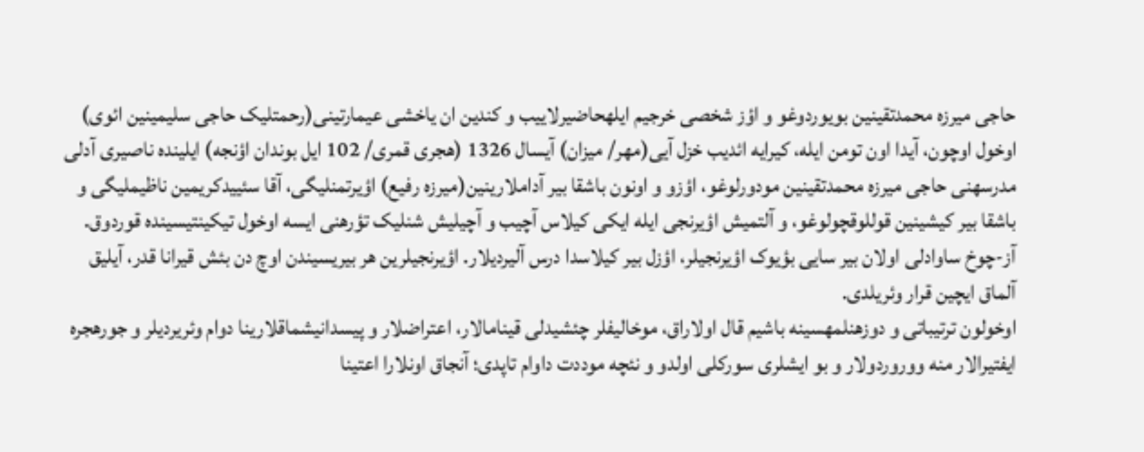حاجی میرزه محمدتقینین بویوردوغو و اؤز شخصی خرجیم ایلهحاضیرلاییب و کندین ان یاخشی عیمارتینی(رحمتلیک حاجی سلیمینین ائوی) اوخول اوچون، آیدا اون تومن ایله، کیرایه ائدیب خزل آیی(مهر/ میزان) آیسال 1326 (هجری قمری/ 102 ایل بوندان اؤنجه) ایلینده ناصیری آدلی مدرسهنی حاجی میرزه محمدتقینین مودورلوغو، اؤزو و اونون باشقا بیر آداملارینین(میرزه رفیع) اؤیرتمنلیگی، آقا سئییدکریمین ناظیملیگی و باشقا بیر کیشینین قوللوقچولوغو، و آلتمیش اؤیرنجی ایله ایکی کیلاس آچیب و آچیلیش شنلیک تؤرهنی ایسه اوخول تیکینتیسینده قوردوق.
آز-چوخ ساوادلی اولان بیر سایی بؤیوک اؤیرنجیلر، اؤزل بیر کیلاسدا درس آلیردیلار. اؤیرنجیلرین هر بیریسیندن اوچ دن بئش قیرانا قدر، آیلیق آلماق ایچین قرار وئریلدی.
اوخولون ترتیباتی و دوزهنلمهسینه باشیم قال اولاراق، موخالیفلر چئشیدلی قینامالار، اعتراضلار و پیسدانیشماقلارینا دوام وئریردیلر و جورهجره ایفتیرالار منه ووروردولار و بو ایشلری سورکلی اولدو و نئچه موددت داوام تاپدی؛ آنجاق اونلارا اعتینا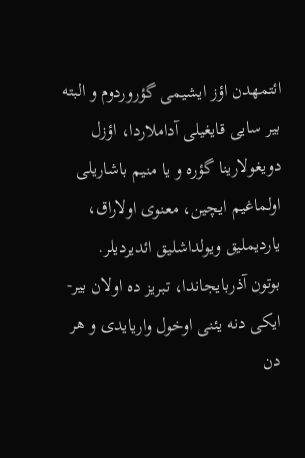ائتمهدن اؤز ایشیمی گؤروردوم و البته بیر سایی قایغیلی آداملاردا، اؤزل دویغولارینا گؤره و یا منیم باشاریلی اولماغیم ایچین، معنوی اولاراق، یاردیملیق ویولداشلیق ائدیردیلر.
بوتون آذربایجاندا، تبریز ده اولان بیر-ایکی دنه یئنی اوخول واریایدی و هر دن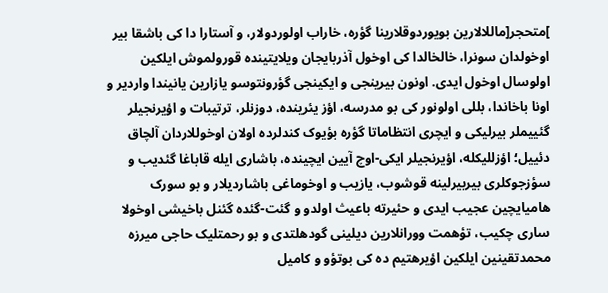]متحجر[ماللالارین بویوردوقلارینا گؤره، خاراب اولوردولار، و آستارا دا کی باشقا بیر اوخولدان سونرا، خالخالدا کی اوخول آذربایجان ویلایتینده قورولموش ایلکین اولوسال اوخول ایدی. اونون بیرینجی و ایکینجی گؤرونتوسو یازارین یانیندا واردیر و اونا باخاندا، بللی اولونور کی بو مدرسه، اؤز یئرینده، دوزنلر، ترتیبات و اؤیرنجیلر گئییملر بیرلیکی و ایچری انتظاماتا گؤره بؤیوک کندلرده اولان اوخوللاردان آلچاق دئییل؛ اؤزللیکله، اؤیرنجیلر ایکی-اوچ آیین ایچینده، باشاری ایله قاباغا گئدیب و سؤزجوکلری بیربیرلینه قوشوب، یازیب و اوخوماغی باشاردیلار و بو سورک هامیایچین عجیب ایدی و حئیرته باعیث اولدو و گئت-گئده گئنل باخیشی اوخولا ساری چکیب، تؤهمت وورانلارین دیلینی گودهلتدی و بو رحمتلیک حاجی میرزه محمدتقینین ایلکین اؤیرهتیم ده کی بوتؤو و کامیل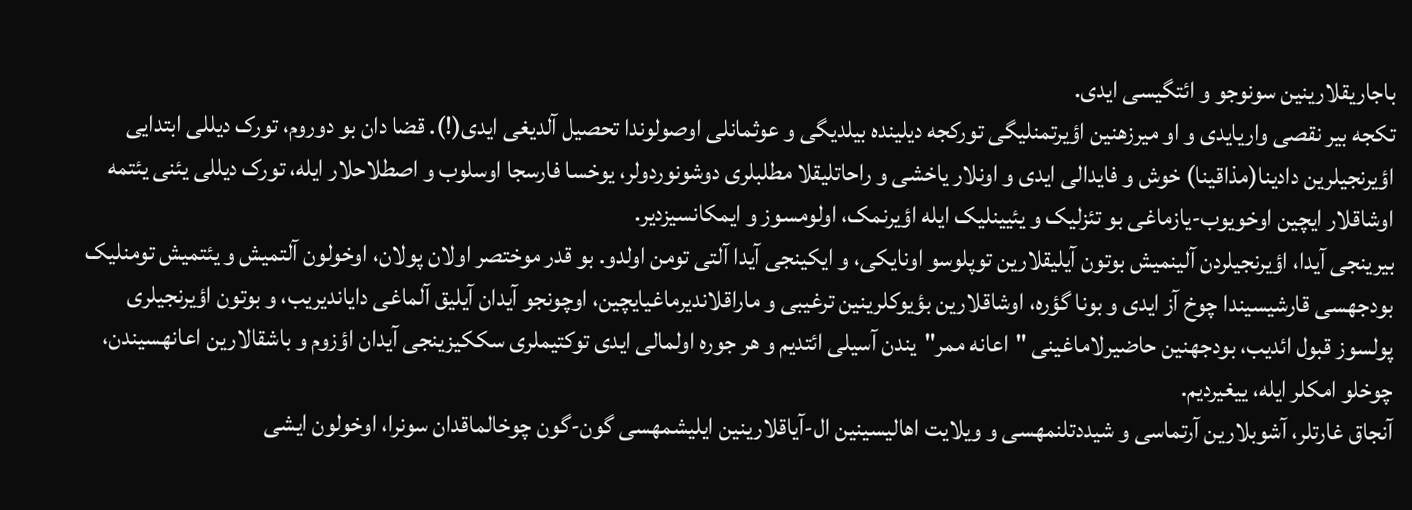باجاریقلارینین سونوجو و ائتگیسی ایدی.
تکجه بیر نقصی واریایدی و او میرزهنین اؤیرتمنلیگی تورکجه دیلینده بیلدیگی و عوثمانلی اوصولوندا تحصیل آلدیغی ایدی(!). قضا دان بو دوروم، تورک دیللی ابتدایی اؤیرنجیلرین دادینا(مذاقینا) خوش و فایدالی ایدی و اونلار یاخشی و راحاتلیقلا مطلبلری دوشونوردولر، یوخسا فارسجا اوسلوب و اصطلاحلار ایله، تورک دیللی یئنی یئتمه اوشاقلار ایچین اوخویوب-یازماغی بو تئزلیک و یئیینلیک ایله اؤیرنمک، اولومسوز و ایمکانسیزدیر.
بیرینجی آیدا، اؤیرنجیلردن آلینمیش بوتون آیلیقلارین توپلوسو اونایکی، و ایکینجی آیدا آلتی تومن اولدو. بو قدر موختصر اولان پولان، اوخولون آلتمیش و یئتمیش تومنلیک بودجهسی قارشیسیندا چوخ آز ایدی و بونا گؤره، اوشاقلارین بؤیوکلرینین ترغیبی و ماراقلاندیرماغیایچین، اوچونجو آیدان آیلیق آلماغی دایاندیریب، و بوتون اؤیرنجیلری پولسوز قبول ائدیب، بودجهنین حاضیرلاماغینی "اعانه ممر"یندن آسیلی ائتدیم و هر جوره اولمالی ایدی توکتیملری سککیزینجی آیدان اؤزوم و باشقالارین اعانهسیندن، چوخلو امکلر ایله، ییغیردیم.
آنجاق غارتلر، آشوبلارین آرتماسی و شیددتلنمهسی و ویلایت اهالیسینین ال-آیاقلارینین ایلیشمهسی گون-گون چوخالماقدان سونرا، اوخولون ایشی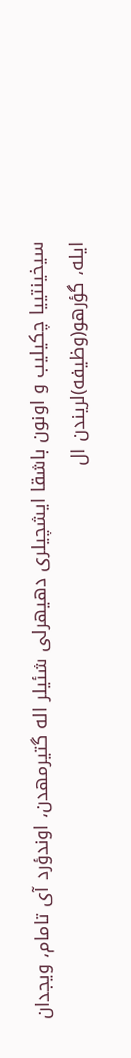سیخینتییا چکیلیب و اونون باشقا ایشچیلری دهیهرلی شئیلر اله گتیرمهدن، اوندؤرد آی تامام، ویجدان ایله، گؤرهو(وظیفه)لریندن ال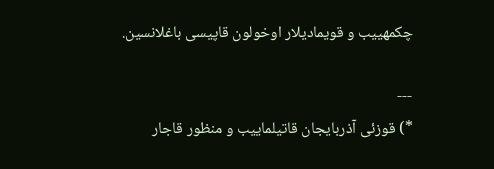چکمهییب و قویمادیلار اوخولون قاپیسی باغلانسین.

---
*) قوزئی آذربایجان قاتیلماییب و منظور قاجار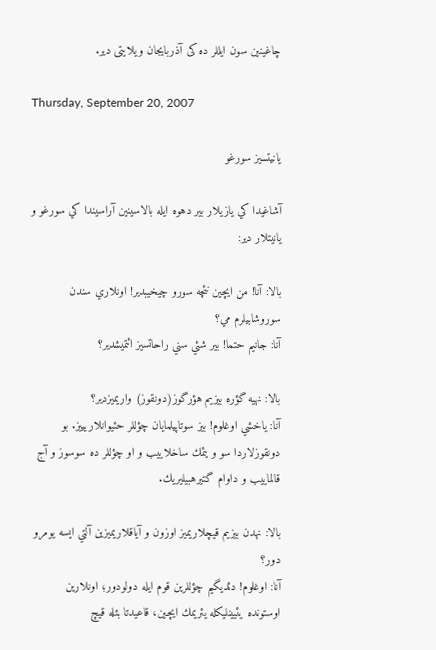چاغینین سون ایللر ده کی آذربایجان ویلایتی دیر.

Thursday, September 20, 2007

يانيتسيز سورغو

آشاغيدا كي يازيلار بير دهوه ايله بالاسينين آراسيندا كي سورغو و يانيتلار دير:

بالا: آنا! من ايچين نئچه سورو چيخيبدير! اونلاري سندن سوروشابيلرم مي؟
آنا: جانيم حتما! بير شئي سني راحاتسيز ائتميشدير؟

بالا: نهيه گؤره بيزيم هؤرگوز(دونقوز) واريميزدير؟
آنا: ياخشي اوغلوم! بيز سوتاپيلمايان چؤللر حئيوانلاريييز. بو دونقوزلاردا سو و يئمك ساخلاييب و او چؤللر ده سوسوز و آج قالماييب و داوام گتيرهبيليريك.

بالا: نهدن بيزيم قيچلاريميز اوزون و آياقلاريميزين آلتي ايسه يومرو دور؟
آنا: اوغلوم! دئديگيم چؤللرين قوم ايله دولودور؛ اونلارين اوستونده يئيينليكله يئريمك ايچين، قاعيدتا بئله قيچ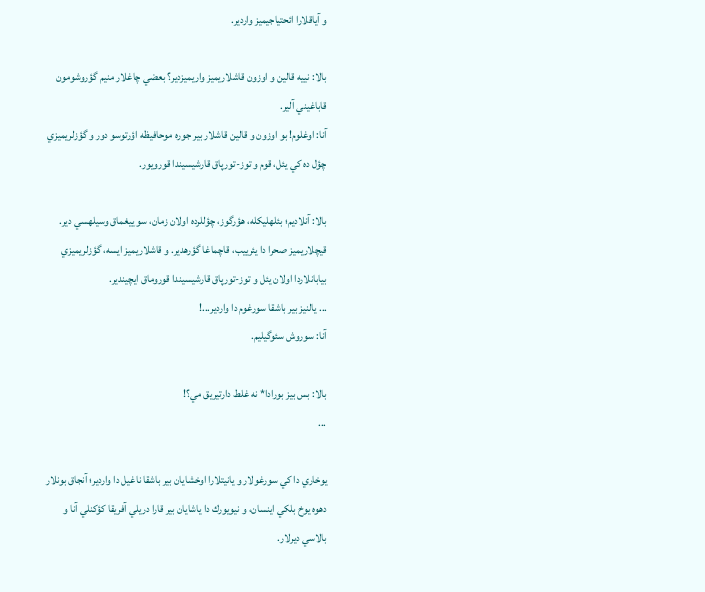و آياقلارا ائحتياجيميز واردير.

بالا: نييه قالين و اوزون قاشلاريميز واريميزدير؟ بعضي چاغلار منيم گؤروشومون قاباغيني آلير.
آنا: اوغلوم! بو اوزون و قالين قاشلار بير جوره موحافيظه اؤرتوسو دور و گؤزلريميزي چؤل ده كي يئل، قوم و توز-تورپاق قارشيسيندا قورويور.

بالا: آنلاديم؛ بئلهليكله، هؤرگوز، چؤللرده اولان زمان، سو ييغماق وسيلهسي دير. قيچلاريميز صحرا دا يئرييب، قاچماغا گؤرهدير. و قاشلاريميز ايسه، گؤزلريميزي بيابانلاردا اولان يئل و توز-تورپاق قارشيسيندا قوروماق ايچيندير.
... يالنيز بير باشقا سورغوم دا واردير...!
آنا: سوروش سئوگيليم.

بالا: بس بيز بورادا* نه غلط دارتيريق مي؟!
...

يوخاري دا كي سورغولار و يانيتلارا اوخشايان بير باشقا ناغيل دا واردير؛ آنجاق بونلار دهوه يوخ بلكي اينسان، و نيويورك دا ياشايان بير قارا دريلي آفريقا كؤكنلي آنا و بالاسي ديرلار.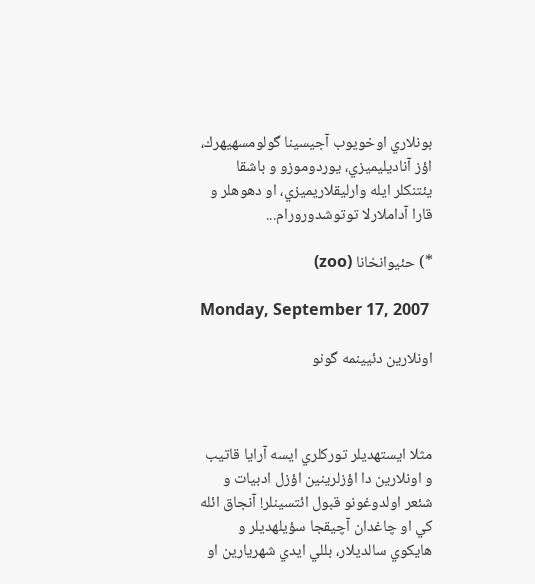بونلاري اوخويوب آجيسينا گولومسهيهرك، اؤز آناديليميزي، يوردوموزو و باشقا يئتنكلر ايله وارليقلاريميزي، او دهوهلر و قارا آداملارلا توتوشدورورام...

*) حئيوانخانا (zoo)

Monday, September 17, 2007

اونلارين دئيينمه گونو



مثلا ايستهديلر توركلري ايسه آرايا قاتيب و اونلارين دا اؤزلرينين اؤزل ادبيات و شئعر اولدوغونو قبول ائتسينلر! آنجاق ائله كي او چاغدان آچيقجا سؤيلهديلر و هايكوي سالديلار، بللي ايدي شهريارين او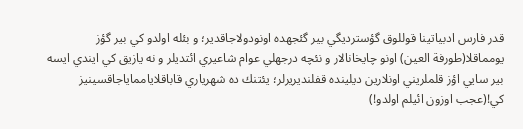قدر فارس ادبياتينا قوللوق گؤسترديگي بير گئجهده اونودولاجاقدير؛ و بئله اولدو كي بير گؤز يومماقلا(طورفة العين) اونو چايخانالار و نئچه درجهلي عوام شاعيري ائتديلر و نه يازيق كي ايندي ايسه بير سايي اؤز قلملريني اونلارين ديلينده قفلنديريرلر؛ يئتنك ده شهرياري قاباقلايامماياجاقسينيز كي!(عجب اوزون ائيلم اولدو‍!)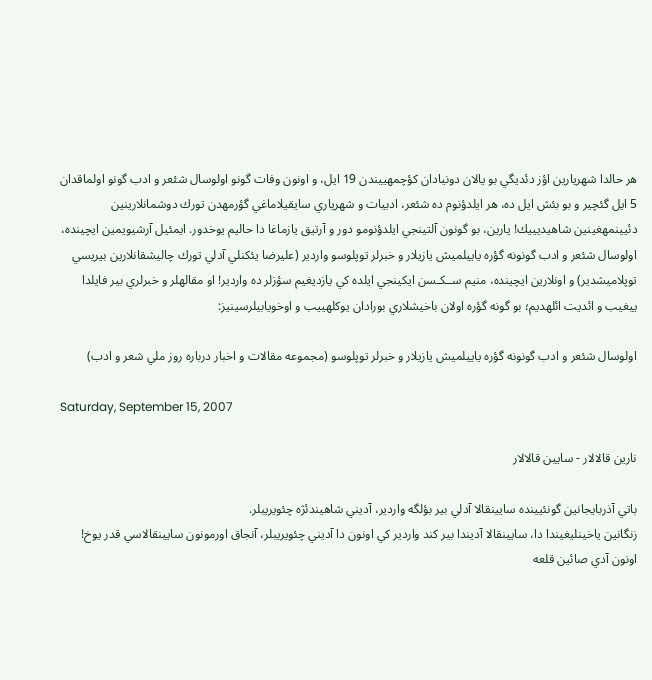هر حالدا شهريارين اؤز دئديگي بو يالان دونيادان كؤچمهييندن 19 ايل، و اونون وفات گونو اولوسال شئعر و ادب گونو اولماقدان 5 ايل گئچير و بو بئش ايل ده، هر ايلدؤنوم ده شئعر، ادبيات و شهرياري سايقيلاماغي گؤرمهدن تورك دوشمانلارينين دئيينمهغينين شاهيديييك! يارين، بو گونون آلتينجي ايلدؤنومو دور و آرتيق يازماغا دا حاليم يوخدور. ايمئيل آرشيويمين ايچينده، اولوسال شئعر و ادب گونونه گؤره ياييلميش يازيلار و خبرلر توپلوسو واردير (عليرضا يئكنلي آدلي تورك چاليشقانلارين بيريسي توپلاميشدير) و اونلارين ايچينده، منيم ســكـسن ايكينجي ايلده كي يازديغيم سؤزلر ده واردير! او مقالهلر و خبرلري بير فايلدا ييغيب و ائديت ائلهديم؛ بو گونه گؤره اولان باخيشلاري بورادان يوكلهييب و اوخويابيلرسينيز:

اولوسال شئعر و ادب گونونه گؤره ياييلميش يازيلار و خبرلر توپلوسو (مجموعه مقالات و اخبار درباره روز ملي شعر و ادب)

Saturday, September 15, 2007

نارين قالالار - سايين قالالار

باتي آذربايجانين گونئيينده سايينقالا آدلي بير بؤلگه واردير، آديني شاهيندئژه چئويريبلر.
زنگانين ياخينليغيندا دا، سايينقالا آديندا بير كند واردير كي اونون دا آديني چئويريبلر، آنجاق اورمونون سايينقالاسي قدر يوخ! اونون آدي صائين قلعه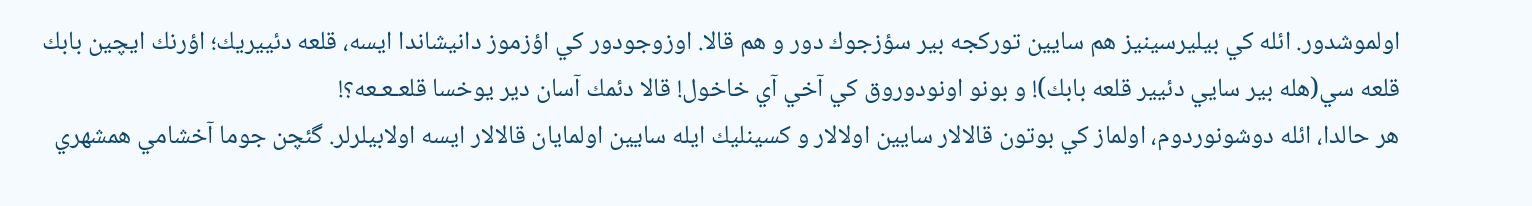اولموشدور‍‍. ائله كي بيليرسينيز هم سايين توركجه بير سؤزجوك دور و هم قالا. اوزوجودور كي اؤزموز دانيشاندا ايسه، قلعه دئييريك؛ اؤرنك ايچين بابك قلعه سي(هله بير سايي دئيير قلعه بابك)! و بونو اونودوروق كي آخي آي خاخول! قالا دئمك آسان دير يوخسا قلعـعـعه؟!
هر حالدا، ائله دوشونوردوم، اولماز كي بوتون قالالار سايين اولالار و كسينليك ايله سايين اولمايان قالالار ايسه اولابيلرلر. گئچن جوما آخشامي همشهري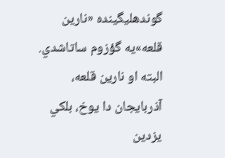گوندهليگينده «نارين قلعه»يه گؤزوم ساتاشدي. البته او نارين قلعه، آذربايجان دا يوخ، بلكي يزدين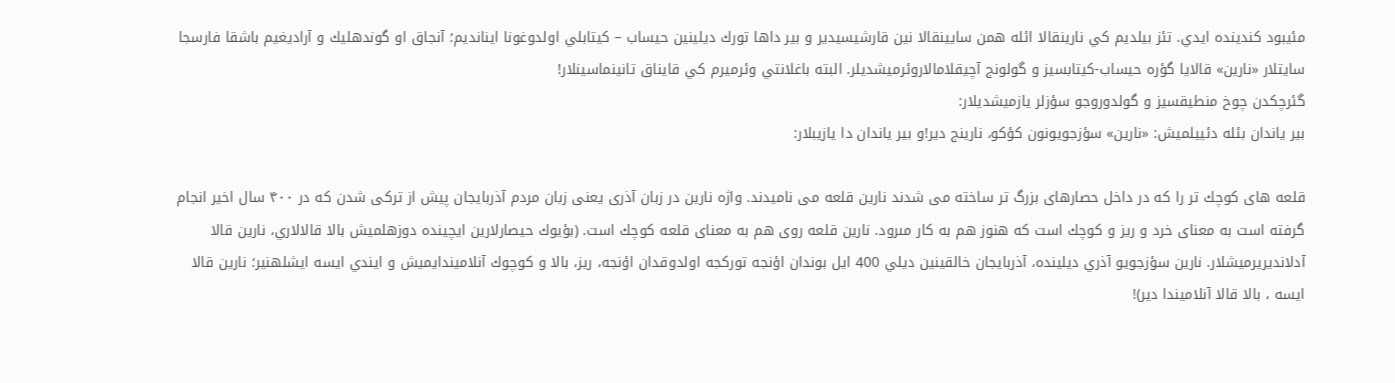مئيبود كندينده ايدي. تئز بيلديم كي نارينقالا ائله همن سايينقالا نين قارشيسيدير و بير داها تورك ديلينين حيساب – كيتابلي اولدوغونا اينانديم؛ آنجاق او گوندهليك و آراديغيم باشقا فارسجا سايتلار «نارين» قالايا گؤره حيساب-كيتابسيز و گولونج آچيقلامالاروئرميشديلر. البته باغلانتي وئرميرم كي قايناق تانينماسينلار!
گئرچكدن چوخ منطيقسيز و گولدوروجو سؤزلر يازميشديلار:
بير ياندان بئله دئييلميش: «نارين» سؤزجويونون كؤكو، نارينج دير!و بير ياندان دا يازيبلار:

قلعه هاى كوچك تر را كه در داخل حصارهاى بزرگ تر ساخته مى شدند نارين قلعه مى ناميدند. واژه نارين در زبان آذرى يعنى زبان مردم آذربايجان پيش از تركى شدن كه در ۴۰۰ سال اخير انجام گرفته است به معناى خرد و ريز و كوچك است كه هنوز هم به كار مىرود. نارين قلعه روى هم به معناى قلعه كوچك است. (بؤيوك حيصارلارين ايچينده دوزهلميش بالا قالالاري، نارين قالا آدلانديريرميشلار. نارين سؤزجويو آذري ديلينده، آذربايجان خالقينين ديلي 400 ايل بوندان اؤنجه توركجه اولدوقدان اؤنجه، ريز، بالا و كوچوك آنلاميندايميش و ايندي ايسه ايشلهنير؛ نارين قالا ايسه ، بالا قالا آنلاميندا دير)!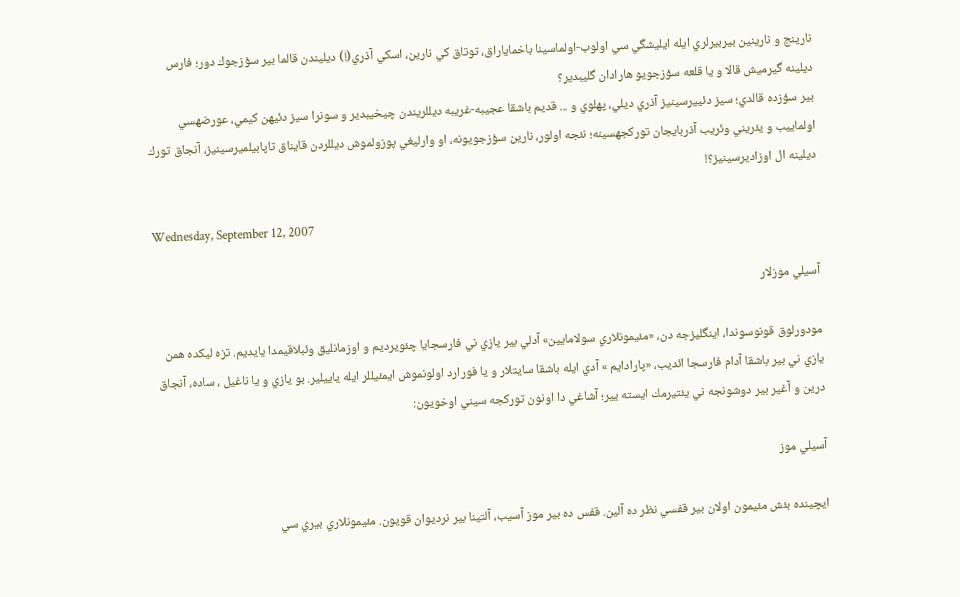نارينج و نارينين بيربيرلري ايله ايليشگي سي اولوب-اولماسينا باخماياراق، توتاق كي نارين، اسكي آذري(!) ديليندن قالما بير سؤزجوك دور؛ فارس ديلينه گيرميش قالا و يا قلعه سؤزجويو هارادان گليبدير؟
بير سؤزده قالدي؛ سيز دئييرسينيز آذري ديلي، پهلوي و ... قديم باشقا عجيبه-غريبه ديللريندن چيخيبدير و سونرا سيز دئيهن كيمي، عورضهسي اولماييب و يئريني وئريب آذربايجان توركجهسينه؛ نئجه اولور، نارين سؤزجويونه، او وارليغي پوزولموش ديللردن قايناق تاپابيلميرسينيز، آنجاق تورك ديلينه ال اوزاديرسينيز؟!

Wednesday, September 12, 2007

آسيلي موزلار

مودورلوق قونوسوندا، اينگليزجه دن، «مئيمونلاري سولامايين» آدلي بير يازي ني فارسجايا چئويرديم و اوزمانليق وئبلاقيمدا يايديم. تزه ليكده همن يازي ني بير باشقا آدام فارسجا ائديب، «پارادايم » آدي ايله باشقا سايتلار و يا فورارد اولونموش ايمئيللر ايله ياييلير. بو يازي و يا ناغيل ، ساده، آنجاق درين و آغير بير دوشونجه ني يئتيرمك ايسته يير؛ آشاغي دا اونون توركجه سيني اوخويون:

آسيلي موز

ايچينده بئش مئيمون اولان بير قفسي نظر ده آلين. قفس ده بير موز آسيب، آلتينا بير نرديوان قويون. مئيمونلاري بيري سي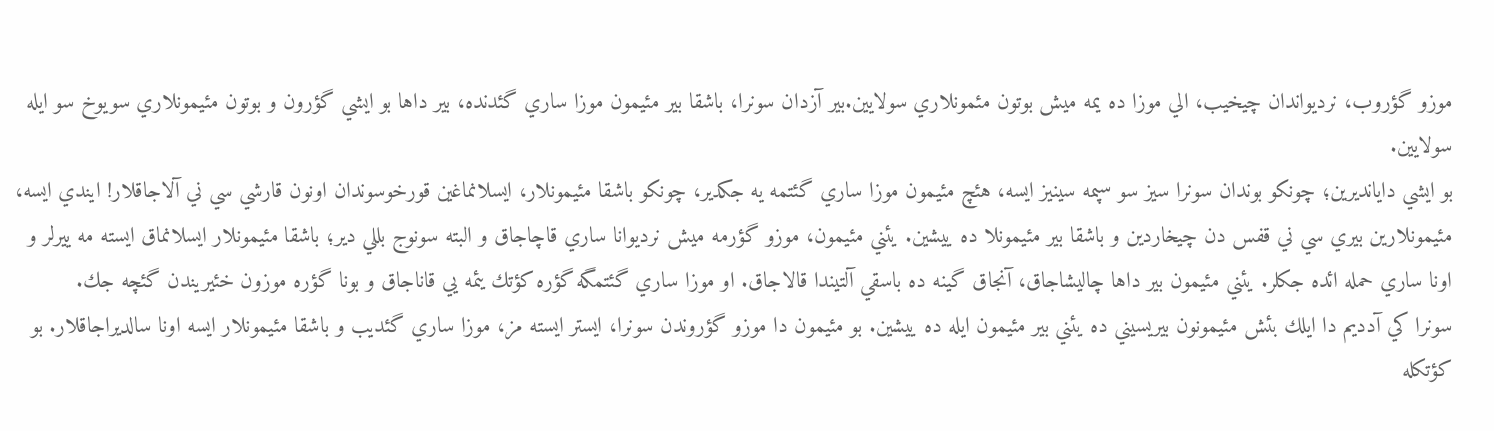موزو گؤروب، نرديواندان چيخيب، الي موزا ده يمه ميش بوتون مئمونلاري سولايين.بير آزدان سونرا، باشقا بير مئيمون موزا ساري گئدنده، بير داها بو ايشي گؤرون و بوتون مئيمونلاري سويوخ سو ايله سولايين.
بو ايشي دايانديرين؛ چونكو بوندان سونرا سيز سو سپمه سينيز ايسه، هئچ مئيمون موزا ساري گئتمه يه جكدير، چونكو باشقا مئيمونلار، ايسلانماغين قورخوسوندان اونون قارشي سي ني آلاجاقلار! ايندي ايسه، مئيمونلارين بيري سي ني قفس دن چيخاردين و باشقا بير مئيمونلا ده ييشين. يئني مئيمون، موزو گؤرمه ميش نرديوانا ساري قاچاجاق و البته سونوج بللي دير؛ باشقا مئيمونلار ايسلانماق ايسته مه ييرلر و اونا ساري حمله ائده جكلر. يئني مئيمون بير داها چاليشاجاق، آنجاق گينه ده باسقي آلتيندا قالاجاق. او موزا ساري گئتمگه گؤره كؤتك يئمه يي قاناجاق و بونا گؤره موزون خئيريندن گئچه جك.
سونرا كي آدديم دا ايلك بئش مئيمونون بيريسيني ده يئني بير مئيمون ايله ده ييشين. بو مئيمون دا موزو گؤروندن سونرا، ايستر ايسته مز، موزا ساري گئديب و باشقا مئيمونلار ايسه اونا سالديراجاقلار. بو كؤتكله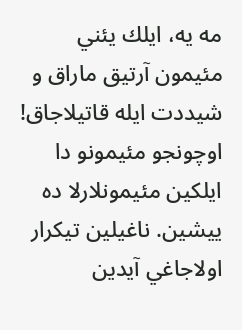مه يه، ايلك يئني مئيمون آرتيق ماراق و شيددت ايله قاتيلاجاق!
اوچونجو مئيمونو دا ايلكين مئيمونلارلا ده ييشين. ناغيلين تيكرار اولاجاغي آيدين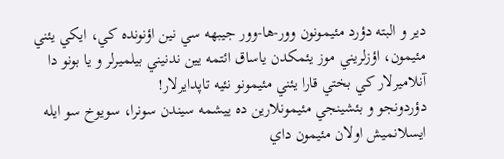دير و البته دؤرد مئيمونون وور-ها-وور جيبهه سي نين اؤنونده كي، ايكي يئني مئيمون، اؤزلريني موز يئمكدن ياساق ائتمه يين ندنيني بيلميرلر و يا بونو دا آنلاميرلار كي بختي قارا يئني مئيمونو نئيه تاپدايرلار!
دؤردونجو و بئشينجي مئيمونلارين ده ييشمه سيندن سونرا، سويوخ سو ايله ايسلانميش اولان مئيمون داي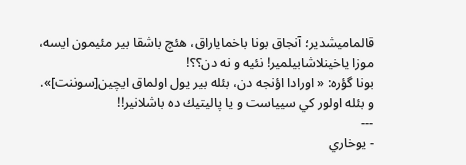قالماميشدير؛ آنجاق بونا باخماياراق، هئچ باشقا بير مئيمون ايسه، موزا ياخينلاشابيلمير! نئيه و نه دن؟؟!
بونا گؤره: « اورادا اؤنجه دن، بئله بير يول اولماق ايچين[سوننت]».
و بئله اولور كي سيياست و يا پاليتيك ده باشلانير!!
---
- يوخاري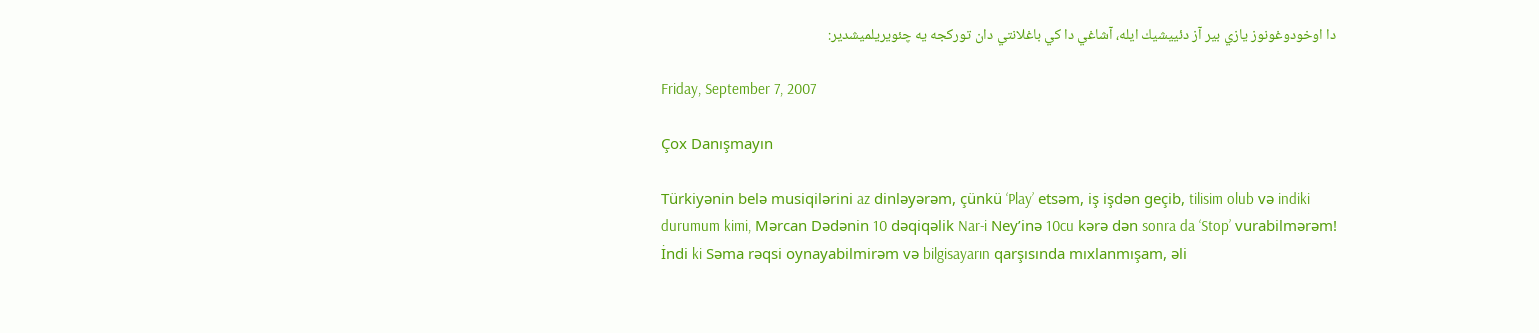دا اوخودوغونوز يازي بير آز دئييشيك ايله، آشاغي دا كي باغلانتي دان توركجه يه چئويريلميشدير:

Friday, September 7, 2007

Çox Danışmayın

Türkiyənin belə musiqilərini az dinləyərəm, çünkü ‘Play’ etsəm, iş işdən geçib, tilisim olub və indiki durumum kimi, Mərcan Dədənin 10 dəqiqəlik Nar-i Ney’inə 10cu kərə dən sonra da ‘Stop’ vurabilmərəm! İndi ki Səma rəqsi oynayabilmirəm və bilgisayarın qarşısında mıxlanmışam, əli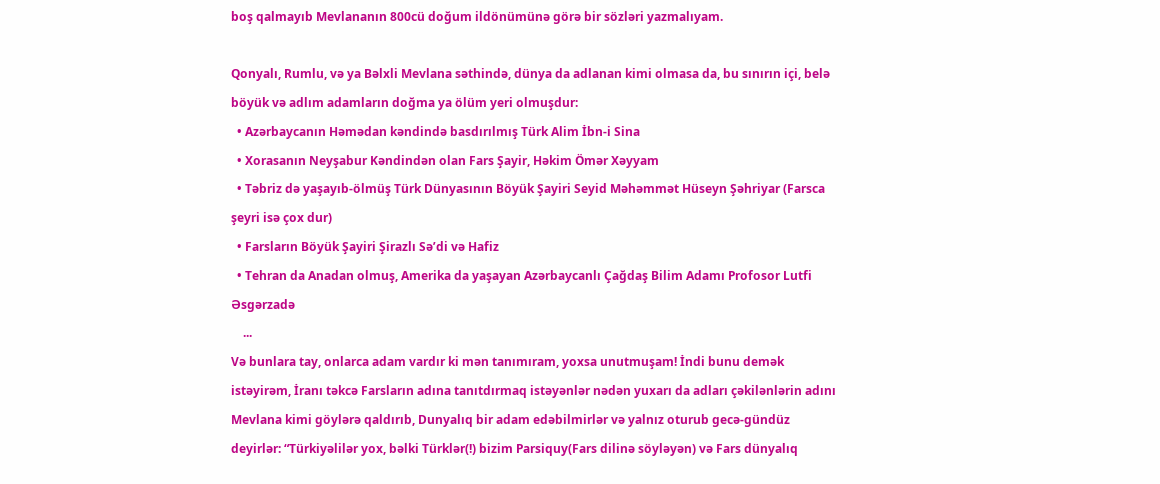boş qalmayıb Mevlananın 800cü doğum ildönümünə görə bir sözləri yazmalıyam.

Qonyalı, Rumlu, və ya Bəlxli Mevlana səthində, dünya da adlanan kimi olmasa da, bu sınırın içi, belə böyük və adlım adamların doğma ya ölüm yeri olmuşdur:
  • Azərbaycanın Həmədan kəndində basdırılmış Türk Alim İbn-i Sina
  • Xorasanın Neyşabur Kəndindən olan Fars Şayir, Həkim Ömər Xəyyam
  • Təbriz də yaşayıb-ölmüş Türk Dünyasının Böyük Şayiri Seyid Məhəmmət Hüseyn Şəhriyar (Farsca şeyri isə çox dur)
  • Farsların Böyük Şayiri Şirazlı Sə’di və Hafiz
  • Tehran da Anadan olmuş, Amerika da yaşayan Azərbaycanlı Çağdaş Bilim Adamı Profosor Lutfi Əsgərzadə
    ...
Və bunlara tay, onlarca adam vardır ki mən tanımıram, yoxsa unutmuşam! İndi bunu demək istəyirəm, İranı təkcə Farsların adına tanıtdırmaq istəyənlər nədən yuxarı da adları çəkilənlərin adını Mevlana kimi göylərə qaldırıb, Dunyalıq bir adam edəbilmirlər və yalnız oturub gecə-gündüz deyirlər: “Türkiyəlilər yox, bəlki Türklər(!) bizim Parsiquy(Fars dilinə söyləyən) və Fars dünyalıq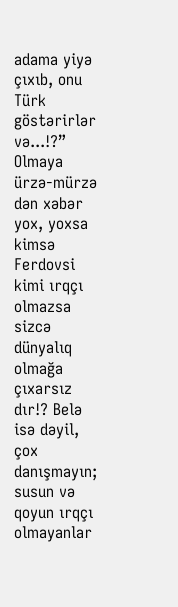adama yiyə çıxıb, onu Türk göstərirlər və...!?”
Olmaya ürzə-mürzə dən xəbər yox, yoxsa kimsə Ferdovsi kimi ırqçı olmazsa sizcə dünyalıq olmağa çıxarsız dır!? Belə isə dəyil, çox danışmayın; susun və qoyun ırqçı olmayanlar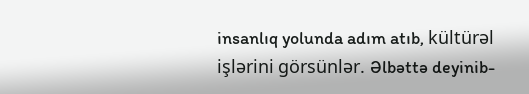insanlıq yolunda adım atıb, kültürəl işlərini görsünlər. Əlbəttə deyinib-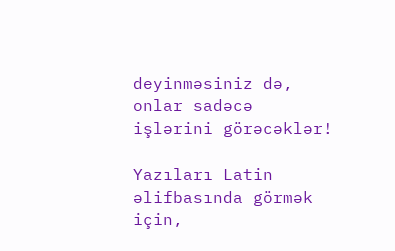deyinməsiniz də, onlar sadəcə işlərini görəcəklər!

Yazıları Latin əlifbasında görmək için,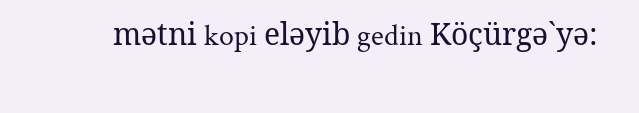mətni kopi eləyib gedin Köçürgə`yə: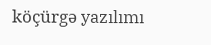köçürgə yazılımı